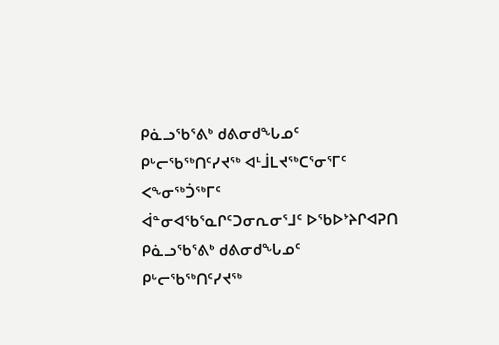ᑭᓈᓗᖃᕐᕕᒃ ᑯᕕᓂᑯᖓᓄᑦ ᑭᒡᓕᖃᖅᑎᑦᓯᔪᖅ ᐊᒻᒨᒪᔪᖅᑕᕐᓂᕐᒥᑦ ᐸᖕᓂᖅᑑᖅᒥᑦ
ᐋᓐᓂᐊᖃᕐᓇᒋᑦᑐᓂᕆᓂᕐᒧᑦ ᐅᖃᐅᔾᔨᒋᐊᕈᑎ
ᑭᓈᓗᖃᕐᕕᒃ ᑯᕕᓂᑯᖓᓄᑦ ᑭᒡᓕᖃᖅᑎᑦᓯᔪᖅ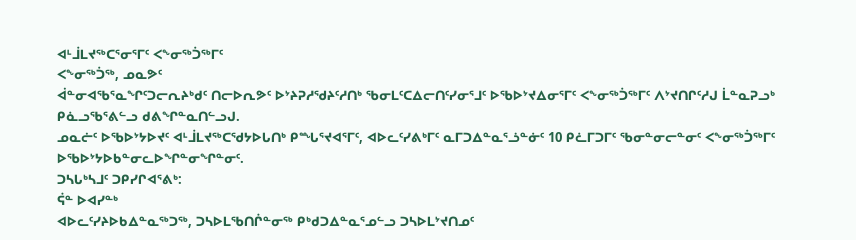ᐊᒻᒨᒪᔪᖅᑕᕐᓂᕐᒥᑦ ᐸᖕᓂᖅᑑᖅᒥᑦ
ᐸᖕᓂᖅᑑᖅ, ᓄᓇᕗᑦ
ᐋᓐᓂᐊᖃᕐᓇᖏᑦᑐᓕᕆᔨᒃᑯᑦ ᑎᓕᐅᕆᕗᑦ ᐅᔾᔨᕈᓱᖁᔨᑦᓱᑎᒃ ᖃᓂᒪᑦᑕᐃᓕᑎᑦᓯᓂᕐᒧᑦ ᐅᖃᐅᔾᔪᐃᓂᕐᒥᑦ ᐸᖕᓂᖅᑑᖅᒥᑦ ᐱᔾᔪᑎᒋᑦᓱᒍ ᒫᓐᓇᕈᓗᒃ ᑭᓈᓗᖃᕐᕕᓪᓗ ᑯᕕᖏᓐᓇᑎᓪᓗᒍ.
ᓄᓇᓖᑦ ᐅᖃᐅᔾᔭᐅᔪᑦ ᐊᒻᒨᒪᔪᖅᑕᖁᔭᐅᒐᑎᒃ ᑭᙵᕐᔪᐊᕐᒥᑦ, ᐊᐅᓚᑦᓯᕕᒃᒥᑦ ᓇᒥᑐᐃᓐᓇᕐᓘᓐᓃᑦ 10 ᑭᓛᒥᑐᒥᑦ ᖃᓂᓐᓂᓕᓐᓂᑦ ᐸᖕᓂᖅᑑᖅᒥᑦ ᐅᖃᐅᔾᔭᐅᑲᓐᓂᓚᐅᖏᓐᓂᖏᓐᓂᑦ.
ᑐᓴᒐᒃᓴᒧᑦ ᑐᑭᓯᒋᐊᕐᕕᒃ:
ᕌᓐ ᐅᐊᓯᓐᒃ
ᐊᐅᓚᑦᓯᔨᐅᑲᐃᓐᓇᖅᑐᖅ, ᑐᓴᐅᒪᖃᑎᒌᓐᓂᖅ ᑭᒃᑯᑐᐃᓐᓇᕐᓄᓪᓗ ᑐᓴᐅᒪᔾᔪᑎᓄᑦ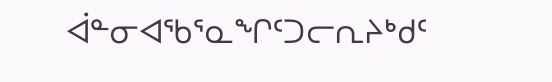ᐋᓐᓂᐊᖃᕐᓇᖏᑦᑐᓕᕆᔨᒃᑯᑦ